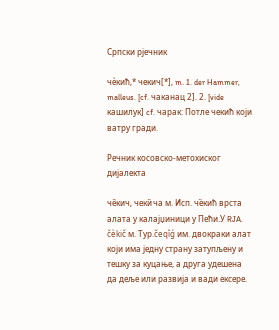Српски рјечник

чѐкић,* чекич[*], m. 1. der Hammer, malleus. [cf. чаканац 2]. 2. [vide кашилук] cf. чарак: Потле чекић који ватру гради.

Речник косовско-метохиског дијалекта

че̏кич, чеки̏ча м. Исп. че̏кић врста алата у калајџиници у Пећи.У RJA. čèkič м. Тур.čeqîǵ им. двокраки алат који има једну страну затупљену и тешку за куцање, а друга удешена да деље или развија и вади ексере.